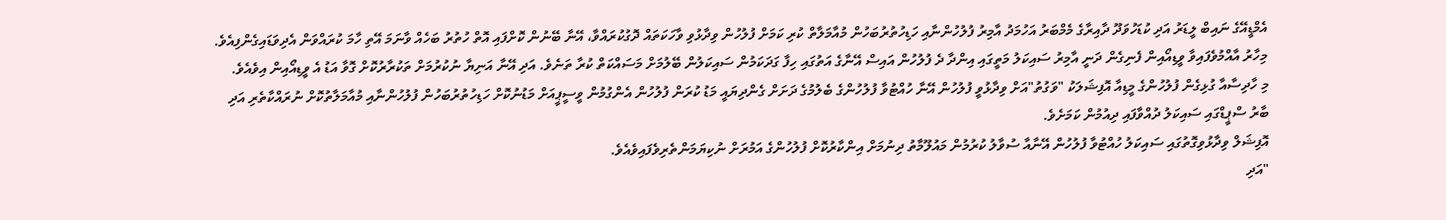އެމްޑީއޭގެ ނައިބް ލީޑަރު އަދި ކުޑަހުވަދޫ ދާއިރާގެ މެމްބަރު އަހުމަދު އާމިރު ފުލުހުންނާއި ހަޑިހުތުރުބަހުން މުއާމަލާތް ކުރި ކަމަށް ފުލުހުން ވިދާޅުވި ވާހަކަތައް ދޮގުކުރައްވާ، އޭނާ ބޭނުން ކޮށްފައި އޮތް ހުތުރު ބަހެއް ވާނަމަ އޭތި ހާމަ ކުރައްވަން އެދިވަޑައިގެންފިއެވެ.
މިހާރު އާއްމުވެފައިވާ ވީޑިއޯއިން ފެނިގެން ދަނީ އާމިރު ސައިކަލު މަތީގައި އިންދާ ދެ ފުލުހުން އައިސް އޭނާގެ އަތުގައި ހިފާ ގަދަކަމުން ސައިކަލުން ބޭލުމަށް މަސައްކަތް ކުރާ ތަނެވެ. އަދި އޭނާ އަނިޔާ ނުކުރުމަށް ތަކުރާރުކޮށް ގޮވާ އަޑު އެ ވީޑިއޯއިން އިވެއެވެ.
މި ހާދިސާއާ ގުޅިގެން ފުލުހުންގެ މީޑިއާ އޮފިޝަލަކު "ވަގުތު"އަށް ވިދާޅުވީ ފުލުހުން އޭނާ ހުއްޓުވާ ފުލުހުންގެ ބެލުމުގެ ދަށަށް ގެންދިޔައީ މަޑު ކުރަން ފުލުހުން އެންގުމުން ވީސީޕީއަށް މަޑުނުކޮށް ހަޑިހުތުރުބަހުން ފުލުހުންނާއި މުއާމަލާތުކޮށް ނުރައްކާތެރި އަދި ބާރު ސްޕީޑްގައި ސައިކަލު ދުއްވާފައި ދިއުމުން ކަމަށެވެ.
އޮފިޝަލް ވިދާޅުވިގޮތުގައި ސައިކަލު ހުއްޓުވާ ފުލުހުން އޭނާއާ ސުވާލު ކުރުމުން މައުލޫމާތު ދިނުމަށް އިންކާރުކޮށް ފުލުހުންގެ އަމުރަށް ނުކިޔަމަންތެރިވެފައިވެއެވެ.
"އަދި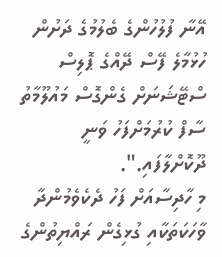އޭނާ ފުލުހުންގެ ބެލުމުގެ ދަށުން ހުޅުމާލެ ފޭސް ދޭއްގެ ޕޮލިސް ސްޓޭޝަނަށް ގެންގޮސް މައުލޫމާތު ސާފް ކުރުމަށްފަހު ވަނީ ދޫކޮށްލާފައި.".
މި ހާދިސާއަށް ފަހު ދެކެވެމުންދާ ވާހަކަތަކާއި ގުޅިގެން ރައްޔިތުންގެ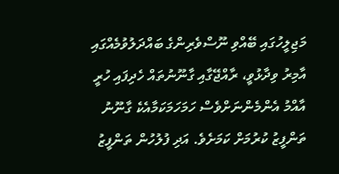މަޖިލީހުގައި ބޭއްވި ނޫސްވެރިންގެ ބައްދަލުވުމެއްގައި އާމިރު ވިދާޅުވީ، ރާއްޖޭގާއި ގާނޫނުތައް ހެދިފައި ހުރީ އާއްމު އެންމެންނަށްވެސް ހަމަހަމަކަމާއެކެ ގާނޫނު ތަންފީޒު ކުރުމަށް ކަމަށެވެ. އަދި ފުލުހުން ތަންފީޒު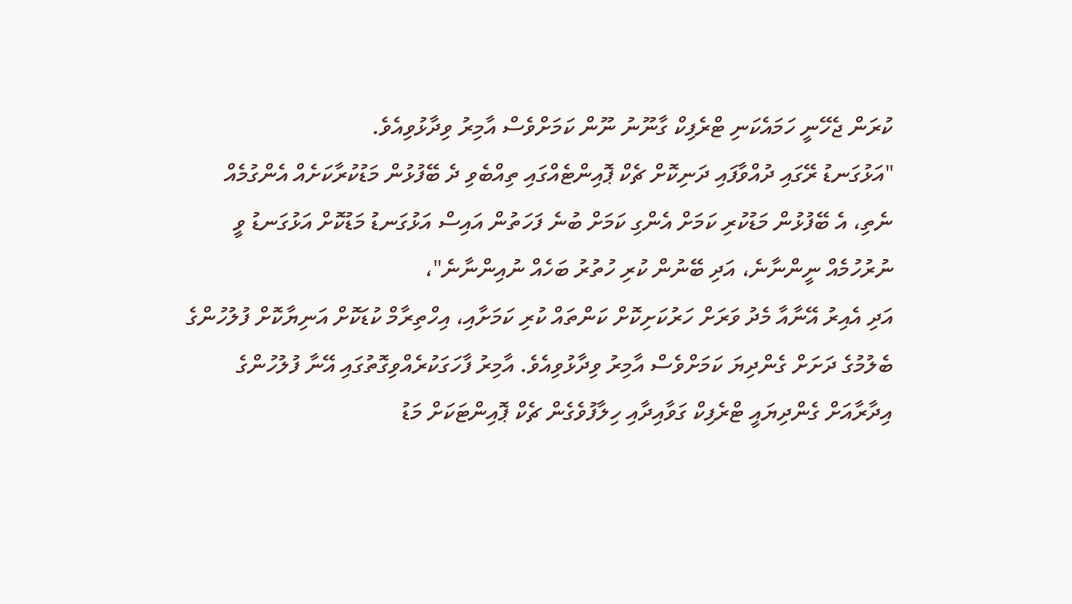ކުރަން ޖެހޭނީ ހަމައެކަނި ޓްރެފިކް ގާނޫނު ނޫން ކަމަށްވެސް އާމިރު ވިދާޅުވިއެވެ.
"އަޅުގަނޑު ރޭގައި ދުއްވާފައި ދަނިކޮށް ޗެކް ޕޮއިންޓެއްގައި ތިއްބެވި ދެ ބޭފުޅުން މަޑުކުރާކަށެއް އެންގުމެއް ނެތި، އެ ބޭފުޅުން މަޑުކުރި ކަމަށް އެންގި ކަމަށް ބުނެ ފަހަތުން އައިސް އަޅުގަނޑު މަޑުކޮށް އަޅުގަނޑު ވީ ނުރުހުމެއް ނީންނާނެ، އަދި ބޭނުން ކުރި ހުތުރު ބަހެއް ނުއިންނާނެ"،
އަދި އެއިރު އޭނާއާ މެދު ވަރަށް ހަރުކަށިކޮށް ކަންތައް ކުރި ކަމަށާއި، އިހްތިރާމް ކުޑަކޮށް އަނިޔާކޮށް ފުލުހުންގެ ބެލުމުގެ ދަށަށް ގެންދިޔަ ކަމަށްވެސް އާމިރު ވިދާޅުވިއެވެ. އާމިރު ފާހަގަކުރެއްވިގޮތުގައި އޭނާ ފުލުހުންގެ އިދާރާއަށް ގެންދިޔައީ ޓްރެފިކް ގަވާއިދާއި ހިލާފުވެގެން ޗެކް ޕޮއިންޓަކަށް މަޑު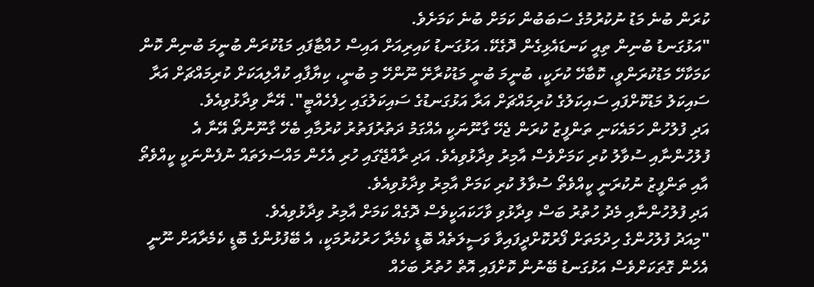ކުރަން ބުނެ މަޑު ނުކުރުމުގެ ސަބަބުން ކަމަށް ބުނެ ކަމަށެވެ.
"އަޅުގަނޑު ބުނިން ތިއީ ކަނޑައެޅިގެން ދޮގެކޭ. އަޅުގަނޑު ކައިރިއަށް އައިސް ހުއްޓާފައި މަޑުކުރަން ބުނީމަ ބުނިން ކޮން ކަމަކާހޭ މަޑުކުރަންވީ، ކޮބާހޭ ކުށަކީ، ބުނީމަ ބުނީ މަޑުކުރާށޭ ނޫންހޭ މި ބުނީ، ކިޔާފާއި ކުއްލިއަކަށް ކުރިމައްޗަށް އަރާ ސައިކަލު މަޑުކޮށްފައި ސައިކަލުގެ ކުރިމައްޗަށް އަރާ އަޅުގަނޑުގެ ސައިކަލުގައި ހިފެހެއްޓީ". އޭނާ ވިދާޅުވިއެވެ.
އަދި ފުލުހުން ހަމައެކަނި ތަންފީޒު ކުރަން ޖެހޭ ގާނޫނަކީ އެއްގަމު ދަތުރުފަތުރު ކުރުމާއި ބެހޭ ގާނޫނުތޯ އޭނާ އެ ފުލުހުންނާއި ސުވާލު ކުރި ކަމަށްވެސް އާމިރު ވިދާޅުވިއެވެ. އަދި ރާއްޖޭގައި ހުރި އެހެން މައްސަލަތައް ނުފެންނަކީ ކީއްވެތޯ އާއި ތަންފީޒު ނުކުރަނީ ކީއްވެތޯ ސުވާލު ކުރި ކަމަށް އާމިރު ވިދާޅުވިއެވެ.
އަދި ފުލުހުންނާއި މެދު ހުތުރު ބަސް ވިދާޅުވި ވާހަކައަކީވެސް ދޮގެއް ކަމަށް އާމިރު ވިދާޅުވިއެވެ.
"މިއަދު ފުލުހުންގެ ހިދުމަތަށް ފޯރުކޮށްދީފައިވާ ވަސީލަތެއް ބޮޑީ ކެމެރާ ހަރުކުރުމަކީ، އެ ބޭފުޅުންގެ ބޮޑީ ކެމެރާއަށް ނޫނީ އެހެން ގޮތަކަށްވެސް އަޅުގަނޑު ބޭނުން ކޮށްފައި އޮތް ހުތުރު ބަހެއް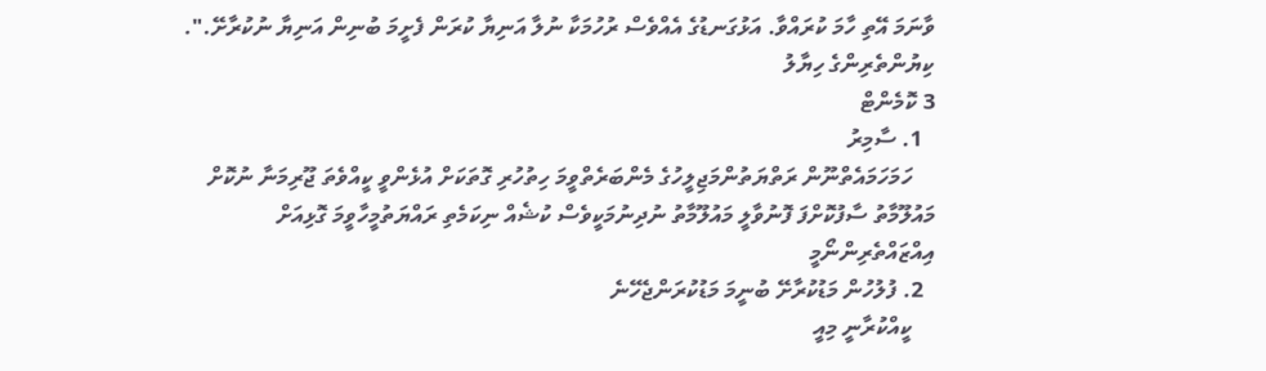ވާނަމަ އޭތި ހާމަ ކުރައްވާ. އަޅުގަނޑުގެ އެއްވެސް ރުހުމަކާ ނުލާ އަނިޔާ ކުރަން ފެށީމަ ބުނިން އަނިޔާ ނުކުރާށޭ.".
ކިޔުންތެރިންގެ ހިޔާލު
3 ކޮމެންޓް
  1. ސާމިރު
    ހަމަހަމައެތްނޫން ރަތްޔަތުންމަޖިލީހުގެ މެންބަރެތްވީމަ ހިތުހުރި ގޮތަކަށް އުޅެންވީ ކީއްވެތަ ޖޫރިމަނާ ނުކޮށް މައުލޫމާތު ސާފުކޮށްފަ ފޮނުވާލީ މައުލޫމާތު ނުދިނުމަކީވެސް ކުޝެއް ނިކަމެތި ރައްޔަތުމީހާވީމަ ގޮޅިއަށް އިއްޒައްތެރިންނޯމީ
  2. ފުލުހުން މަޑުކުރާށޭ ބުނީމަ މަޑުކުރަންޖެހޭނެ
    ކީއްކުރާނީ މިއީ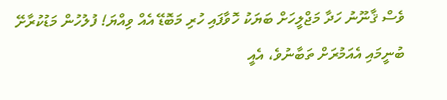ވެސް ޤާނޫނު ހަދާ މަޖްލީހަށް ބަޔަކު ހޮވާފައި ހުރި މަބޮޑޭ އެއް ވިއްޔަ! ފުލުހުން މަޑުކުރާށޭ ބުނީމައި އެއަމުރަށް ތަބާނުވެ، އެއީ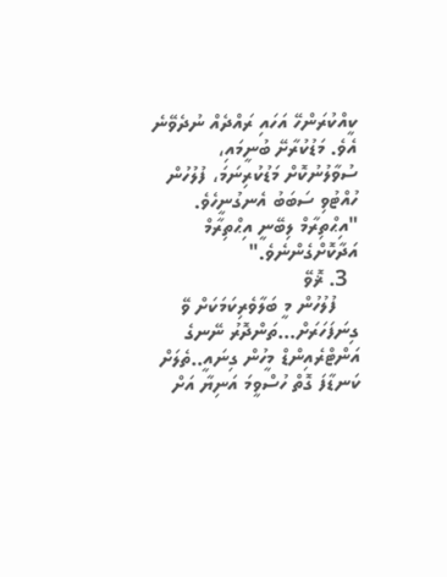ކީއްކުރަންހޭ އަހައި ރައްދެއް ނުދެވޭނެ އެވެ. މަޑުކުރާށޭ ބުނީމައި، ސުވާލުނުކޮށް މަޑުކުރިނަމަ، ފުލުހުން ހުއްޓުވި ސަބަބު އެނގުނީހެވެ. "އިޙްތިރާމް ލިބޭނީ އިޙްތިރާމް އަދާކޮށްގެންނެވެ."
  3. ޜޮވޭ
    ފުލުހުން މީ ބަލާވެރިކަމަކަށް ވޭ ގިނަފަހަރަށް...ތަންދޮރު ނޭނގެ އަންޓްރެއިންޑް މީހުން ގިނައީ..ތެލަށް ކަނޑާފަ ގޮތް ހުސްވީމަ އަނިޔާ އަށް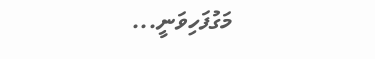މަގުފަހިވަނީ...